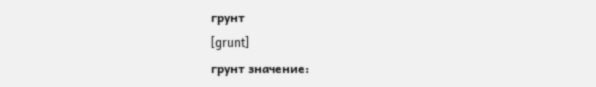грунт
[ɡrunt]
грунт значение: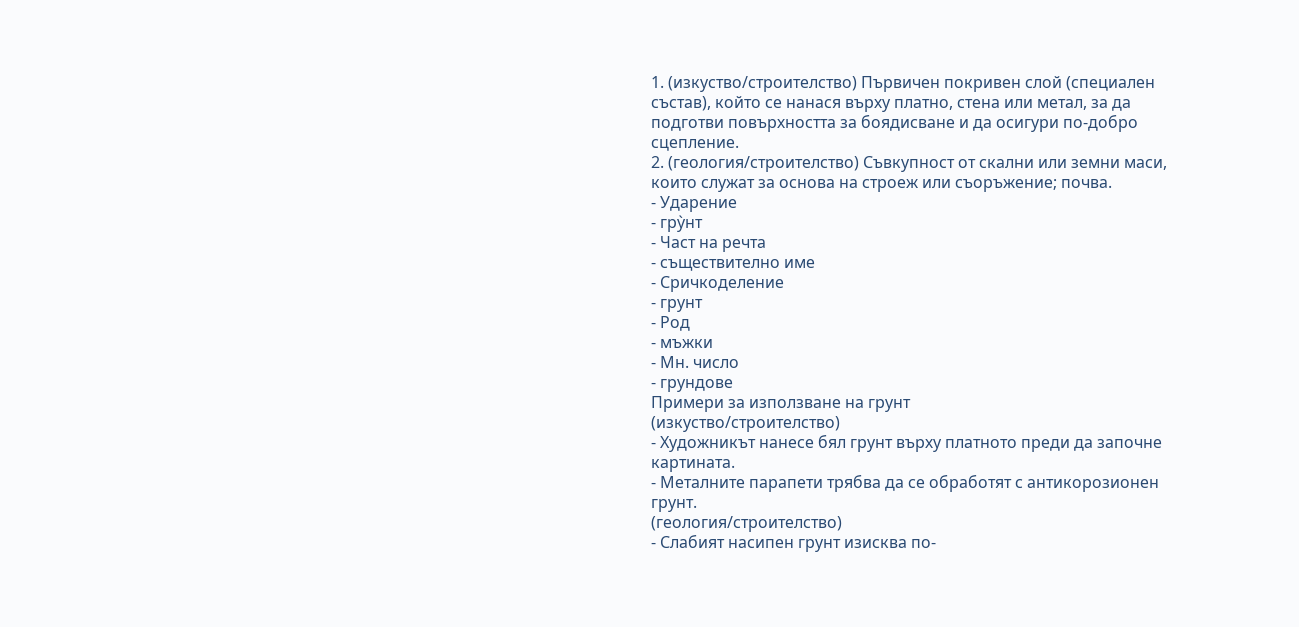1. (изкуство/строителство) Първичен покривен слой (специален състав), който се нанася върху платно, стена или метал, за да подготви повърхността за боядисване и да осигури по-добро сцепление.
2. (геология/строителство) Съвкупност от скални или земни маси, които служат за основа на строеж или съоръжение; почва.
- Ударение
- гру̀нт
- Част на речта
- съществително име
- Сричкоделение
- грунт
- Род
- мъжки
- Мн. число
- грундове
Примери за използване на грунт
(изкуство/строителство)
- Художникът нанесе бял грунт върху платното преди да започне картината.
- Металните парапети трябва да се обработят с антикорозионен грунт.
(геология/строителство)
- Слабият насипен грунт изисква по-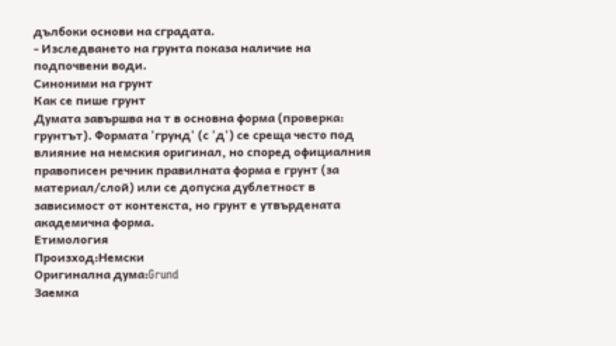дълбоки основи на сградата.
- Изследването на грунта показа наличие на подпочвени води.
Синоними на грунт
Как се пише грунт
Думата завършва на т в основна форма (проверка: грунтът). Формата 'грунд' (с 'д') се среща често под влияние на немския оригинал, но според официалния правописен речник правилната форма е грунт (за материал/слой) или се допуска дублетност в зависимост от контекста, но грунт е утвърдената академична форма.
Етимология
Произход:Немски
Оригинална дума:Grund
Заемка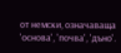от немски, означаваща 'основа', 'почва', 'дъно'.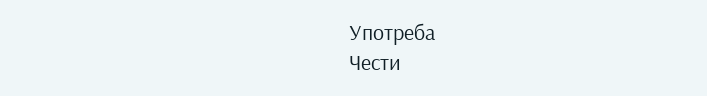Употреба
Чести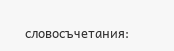словосъчетания: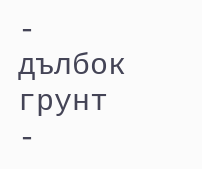- дълбок грунт
-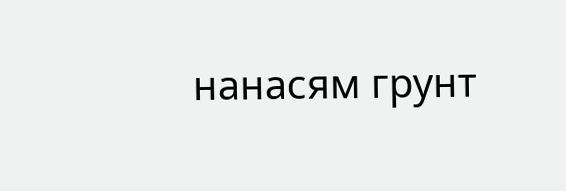нанасям грунт